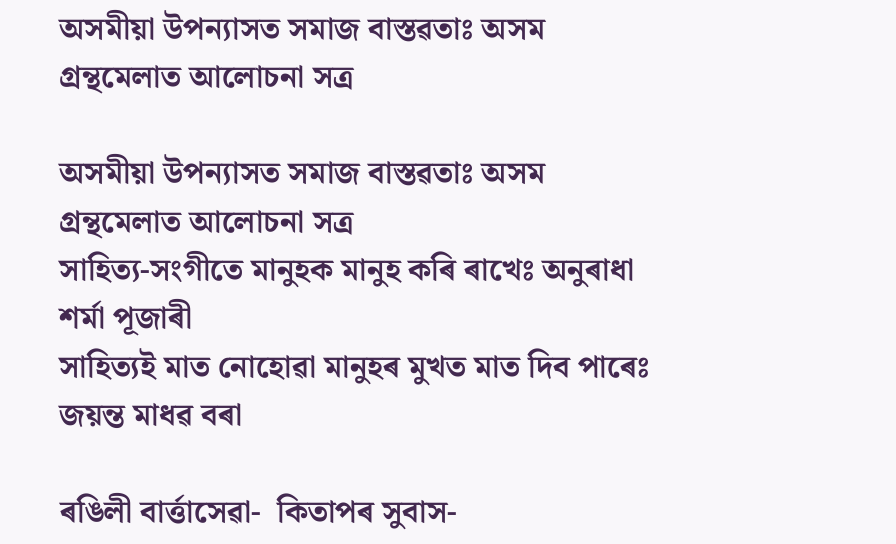অসমীয়া উপন্যাসত সমাজ বাস্তৱতাঃ অসম গ্ৰন্থমেলাত আলোচনা সত্ৰ

অসমীয়া উপন্যাসত সমাজ বাস্তৱতাঃ অসম গ্ৰন্থমেলাত আলোচনা সত্ৰ
সাহিত্য-সংগীতে মানুহক মানুহ কৰি ৰাখেঃ অনুৰাধা শৰ্মা পূজাৰী
সাহিত্যই মাত নোহোৱা মানুহৰ মুখত মাত দিব পাৰেঃ জয়ন্ত মাধৱ বৰা

ৰঙিলী বাৰ্ত্তাসেৱা-  কিতাপৰ সুবাস-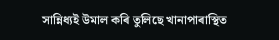সান্নিধ্যই উমাল কৰি তুলিছে খানাপাৰাস্থিত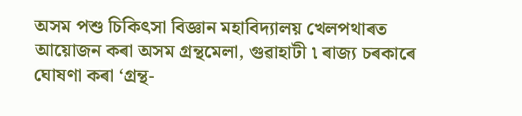অসম পশু চিকিৎসা বিজ্ঞান মহাবিদ্যালয় খেলপথাৰত আয়োজন কৰা অসম গ্ৰন্থমেলা, গুৱাহাটী ৷ ৰাজ্য চৰকাৰে ঘোষণা কৰা ‘গ্ৰন্থ-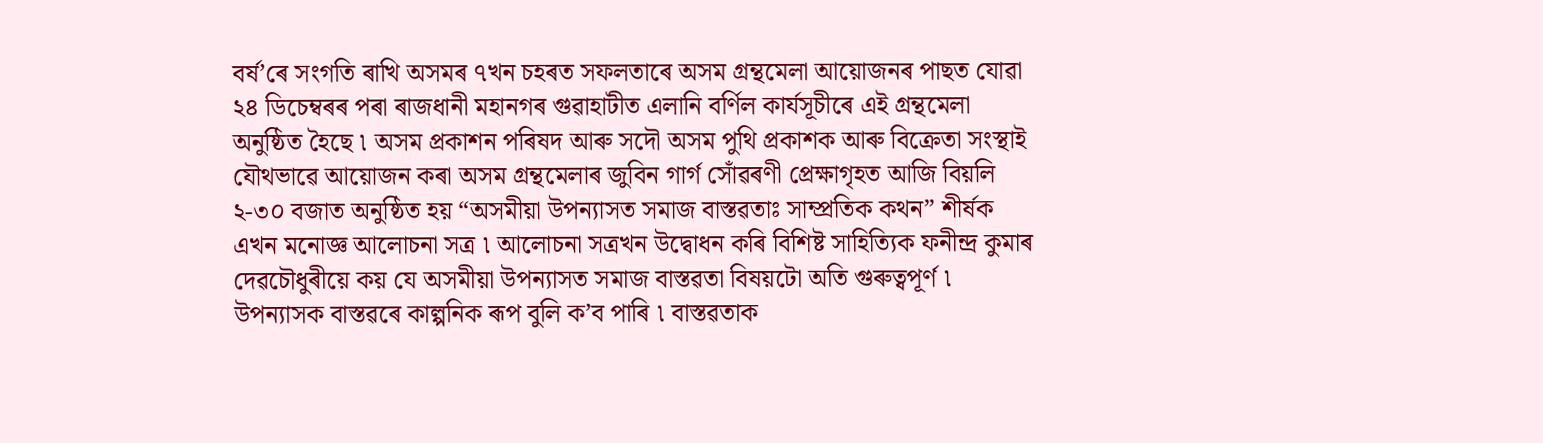বৰ্ষ’ৰে সংগতি ৰাখি অসমৰ ৭খন চহৰত সফলতাৰে অসম গ্ৰন্থমেলা আয়োজনৰ পাছত যোৱা ২৪ ডিচেম্বৰৰ পৰা ৰাজধানী মহানগৰ গুৱাহাটীত এলানি বৰ্ণিল কাৰ্যসূচীৰে এই গ্ৰন্থমেলা অনুষ্ঠিত হৈছে ৷ অসম প্ৰকাশন পৰিষদ আৰু সদৌ অসম পুথি প্ৰকাশক আৰু বিক্ৰেতা সংস্থাই যৌথভাৱে আয়োজন কৰা অসম গ্ৰন্থমেলাৰ জুবিন গাৰ্গ সোঁৱৰণী প্ৰেক্ষাগৃহত আজি বিয়লি ২-৩০ বজাত অনুষ্ঠিত হয় “অসমীয়া উপন্যাসত সমাজ বাস্তৱতাঃ সাম্প্ৰতিক কথন” শীৰ্ষক এখন মনোজ্ঞ আলোচনা সত্ৰ ৷ আলোচনা সত্ৰখন উদ্বোধন কৰি বিশিষ্ট সাহিত্যিক ফনীন্দ্ৰ কুমাৰ দেৱচৌধুৰীয়ে কয় যে অসমীয়া উপন্যাসত সমাজ বাস্তৱতা বিষয়টো অতি গুৰুত্বপূৰ্ণ ৷ উপন্যাসক বাস্তৱৰে কাল্পনিক ৰূপ বুলি ক’ব পাৰি ৷ বাস্তৱতাক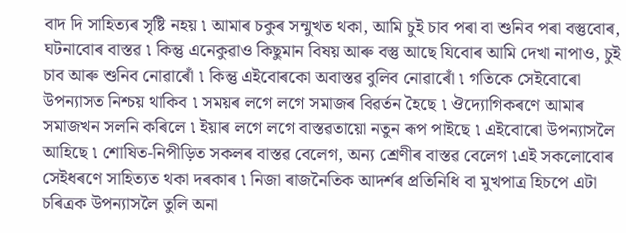বাদ দি সাহিত্যৰ সৃষ্টি নহয় ৷ আমাৰ চকুৰ সন্মুখত থকা, আমি চুই চাব পৰা বা শুনিব পৰা বস্তুবোৰ, ঘটনাবোৰ বাস্তৱ ৷ কিন্তু এনেকুৱাও কিছুমান বিষয় আৰু বস্তু আছে যিবোৰ আমি দেখা নাপাও, চুই চাব আৰু শুনিব নোৱাৰোঁ ৷ কিন্তু এইবোৰকো অবাস্তৱ বুলিব নোৱাৰোঁ ৷ গতিকে সেইবোৰো উপন্যাসত নিশ্চয় থাকিব ৷ সময়ৰ লগে লগে সমাজৰ বিৱৰ্তন হৈছে ৷ ঔদ্যোগিকৰণে আমাৰ সমাজখন সলনি কৰিলে ৷ ইয়াৰ লগে লগে বাস্তৱতায়ো নতুন ৰূপ পাইছে ৷ এইবোৰো উপন্যাসলৈ আহিছে ৷ শোষিত-নিপীড়িত সকলৰ বাস্তৱ বেলেগ, অন্য শ্ৰেণীৰ বাস্তৱ বেলেগ ৷এই সকলোবোৰ সেইধৰণে সাহিত্যত থকা দৰকাৰ ৷ নিজা ৰাজনৈতিক আদৰ্শৰ প্ৰতিনিধি বা মুখপাত্ৰ হিচপে এটা চৰিত্ৰক উপন্যাসলৈ তুলি অনা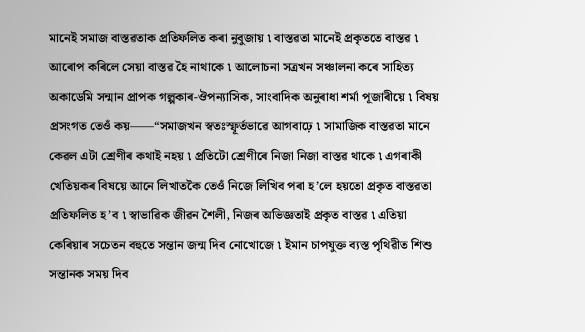মানেই সমাজ বাস্তৱতাক প্ৰতিফলিত কৰা নুবুজায় ৷ বাস্তৱতা মানেই প্ৰকৃততে বাস্তৱ ৷ আৰোপ কৰিলে সেয়া বাস্তৱ হৈ নাথাকে ৷ আলোচনা সত্ৰখন সঞ্চালনা কৰে সাহিত্য অকাডেমি সন্মান প্ৰাপক গল্পকাৰ-ঔপন্যাসিক, সাংবাদিক অনুৰাধা শৰ্মা পূজাৰীয়ে ৷ বিষয় প্ৰসংগত তেওঁ কয়——“সমাজখন স্বতঃস্ফূৰ্তভাৱে আগবাঢ়ে ৷ সামাজিক বাস্তৱতা মানে কেৱল এটা শ্ৰেণীৰ কথাই নহয় ৷ প্ৰতিটো শ্ৰেণীৰে নিজা নিজা বাস্তৱ থাকে ৷ এগৰাকী খেতিয়কৰ বিষয়ে আনে লিখাতকৈ তেওঁ নিজে লিখিব পৰা হ’লে হয়তো প্ৰকৃত বাস্তৱতা প্ৰতিফলিত হ’ব ৷ স্বাভাৱিক জীৱন শৈলী, নিজৰ অভিজ্ঞতাই প্ৰকৃত বাস্তৱ ৷ এতিয়া কেৰিয়াৰ সচেতন বহুতে সন্তান জন্ম দিব নোখোজে ৷ ইমান চাপযুক্ত ব্যস্ত পৃথিৱীত শিশু সন্তানক সময় দিব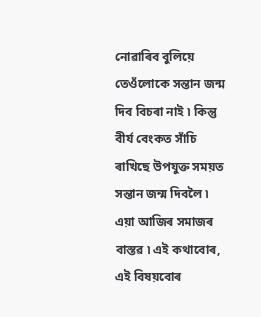নোৱাৰিব বুলিয়ে তেওঁলোকে সন্তান জন্ম দিব বিচৰা নাই ৷ কিন্তু বীৰ্য বেংকত সাঁচি ৰাখিছে উপযুক্ত সময়ত সন্তান জন্ম দিবলৈ ৷ এয়া আজিৰ সমাজৰ বাস্তৱ ৷ এই কথাবোৰ, এই বিষয়বোৰ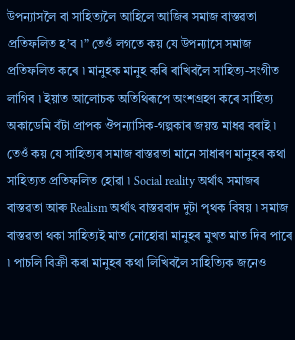উপন্যাসলৈ বা সাহিত্যলৈ আহিলে আজিৰ সমাজ বাস্তৱতা প্ৰতিফলিত হ’ব ৷” তেওঁ লগতে কয় যে উপন্যাসে সমাজ প্ৰতিফলিত কৰে ৷ মানুহক মানুহ কৰি ৰাখিবলৈ সাহিত্য-সংগীত লাগিব ৷ ইয়াত আলোচক অতিথিৰূপে অংশগ্ৰহণ কৰে সাহিত্য অকাডেমি বঁটা প্ৰাপক ঔপন্যাসিক-গল্পকাৰ জয়ন্ত মাধৱ বৰাই ৷ তেওঁ কয় যে সাহিত্যৰ সমাজ বাস্তৱতা মানে সাধাৰণ মানুহৰ কথা সাহিত্যত প্ৰতিফলিত হোৱা ৷ Social reality অৰ্থাৎ সমাজৰ বাস্তৱতা আৰু Realism অৰ্থাৎ বাস্তৱবাদ দুটা পৃথক বিষয় ৷ সমাজ বাস্তৱতা থকা সাহিত্যই মাত নোহোৱা মানুহৰ মুখত মাত দিব পাৰে ৷ পাচলি বিক্ৰী কৰা মানুহৰ কথা লিখিবলৈ সাহিত্যিক জনেও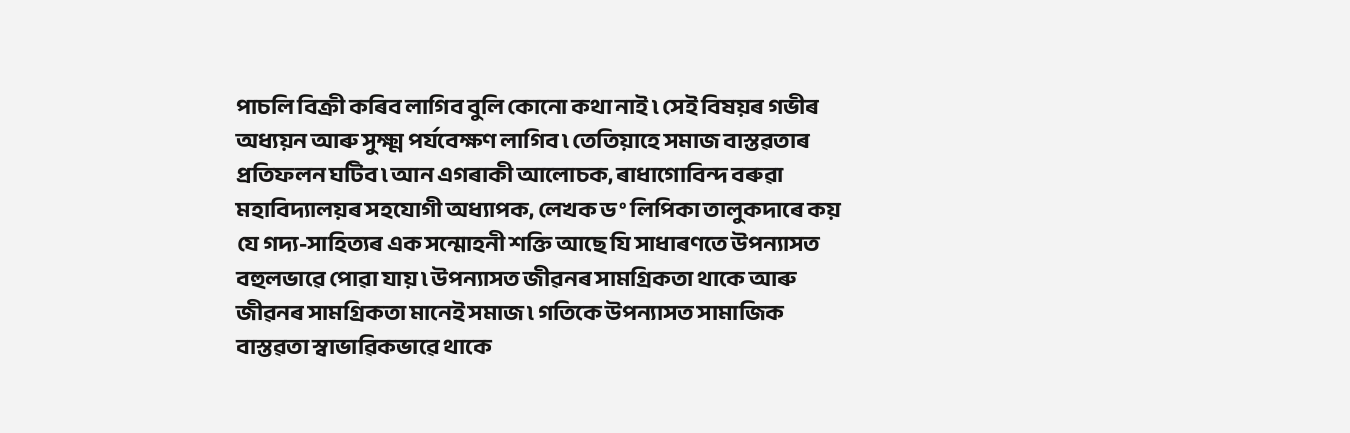পাচলি বিক্ৰী কৰিব লাগিব বুলি কোনো কথা নাই ৷ সেই বিষয়ৰ গভীৰ অধ্যয়ন আৰু সুক্ষ্ম পৰ্যবেক্ষণ লাগিব ৷ তেতিয়াহে সমাজ বাস্তৱতাৰ প্ৰতিফলন ঘটিব ৷ আন এগৰাকী আলোচক, ৰাধাগোবিন্দ বৰুৱা মহাবিদ্যালয়ৰ সহযোগী অধ্যাপক, লেখক ড° লিপিকা তালুকদাৰে কয় যে গদ্য-সাহিত্যৰ এক সন্মোহনী শক্তি আছে যি সাধাৰণতে উপন্যাসত বহুলভাৱে পোৱা যায় ৷ উপন্যাসত জীৱনৰ সামগ্ৰিকতা থাকে আৰু জীৱনৰ সামগ্ৰিকতা মানেই সমাজ ৷ গতিকে উপন্যাসত সামাজিক বাস্তৱতা স্বাভাৱিকভাৱে থাকে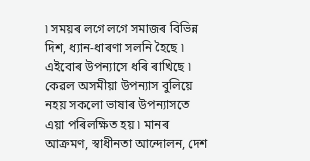৷ সময়ৰ লগে লগে সমাজৰ বিভিন্ন দিশ, ধ্যান-ধাৰণা সলনি হৈছে ৷ এইবোৰ উপন্যাসে ধৰি ৰাখিছে ৷ কেৱল অসমীয়া উপন্যাস বুলিয়ে নহয় সকলো ভাষাৰ উপন্যাসতে এয়া পৰিলক্ষিত হয় ৷ মানৰ আক্ৰমণ, স্বাধীনতা আন্দোলন, দেশ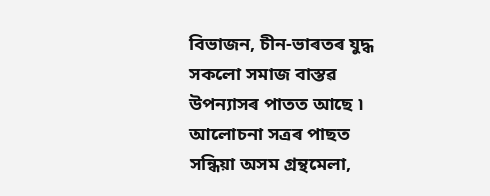বিভাজন, চীন-ভাৰতৰ যুদ্ধ সকলো সমাজ বাস্তৱ উপন্যাসৰ পাতত আছে ৷ আলোচনা সত্ৰৰ পাছত সন্ধিয়া অসম গ্ৰন্থমেলা,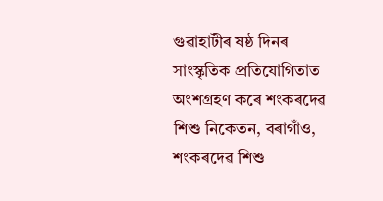গুৱাহাটীৰ ষষ্ঠ দিনৰ সাংস্কৃতিক প্ৰতিযোগিতাত অংশগ্ৰহণ কৰে শংকৰদেৱ শিশু নিকেতন, বৰাগাঁও, শংকৰদেৱ শিশু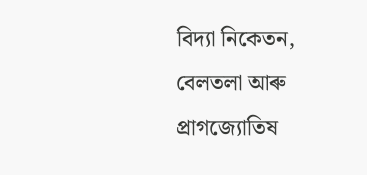বিদ্যা নিকেতন, বেলতলা আৰু প্ৰাগজ্যোতিষ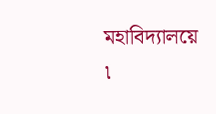মহাবিদ্যালয়ে ৷